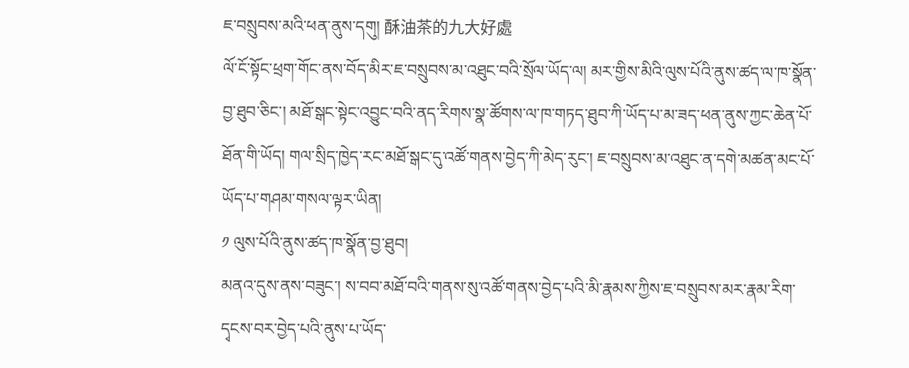ཇ་བསྲུབས་མའི་ཕན་ནུས་དགུ། 酥油茶的九大好處
ལོ་ངོ་སྟོང་ཕྲག་གོང་ནས་བོད་མིར་ཇ་བསྲུབས་མ་འཐུང་བའི་སྲོལ་ཡོད་ལ། མར་གྱིས་མིའི་ལུས་པོའི་ནུས་ཚད་ལ་ཁ་སྣོན་བྱ་ཐུབ་ཅིང་། མཐོ་སྒང་སྟེང་འབྱུང་བའི་ནད་རིགས་སྣ་ཚོགས་ལ་ཁ་གཏད་ཐུབ་ཀི་ཡོད་པ་མ་ཟད་ཕན་ནུས་ཀྱང་ཆེན་པོ་ཐོན་གི་ཡོད། གལ་སྲིད་ཁྱེད་རང་མཐོ་སྒང་དུ་འཚོ་གནས་བྱེད་ཀི་མེད་རུང་། ཇ་བསྲུབས་མ་འཐུང་ན་དགེ་མཚན་མང་པོ་ཡོད་པ་གཤམ་གསལ་ལྟར་ཡིན།
༡ ལུས་པོའི་ནུས་ཚད་ཁ་སྣོན་བྱ་ཐུབ།
མནའ་དུས་ནས་བཟུང་། ས་བབ་མཐོ་བའི་གནས་སུ་འཚོ་གནས་བྱེད་པའི་མི་རྣམས་ཀྱིས་ཇ་བསྲུབས་མར་རྣམ་རིག་དྭངས་བར་བྱེད་པའི་ནུས་པ་ཡོད་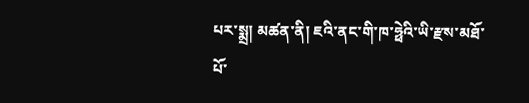པར་སྨྲ། མཚན་ནི། ཇའི་ནང་གི་ཁ་ཧྥེའི་ཡི་རྫས་མཐོ་པོ་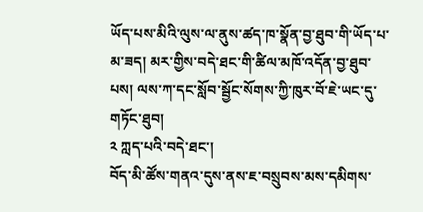ཡོད་པས་མིའི་ལུས་ལ་ནུས་ཚད་ཁ་སྣོན་བྱ་ཐུབ་གི་ཡོད་པ་མ་ཟད། མར་གྱིས་བདེ་ཐང་གི་ཚིལ་མཁོ་འདོན་བྱ་ཐུབ་པས། ལས་ཀ་དང་སློབ་སྦྱོང་སོགས་ཀྱི་ཁུར་བོ་ཇེ་ཡང་དུ་གཏོང་ཐུབ།
༢ ཀླད་པའི་བདེ་ཐང་།
བོད་མི་ཚོས་གནའ་དུས་ནས་ཇ་བསྲུབས་མས་དམིགས་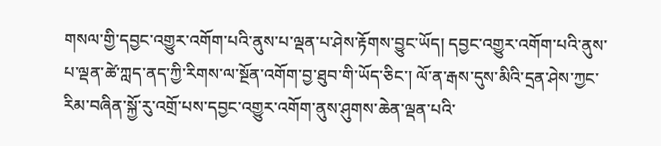གསལ་གྱི་དབྱང་འགྱུར་འགོག་པའི་ནུས་པ་ལྡན་པ་ཤེས་རྟོགས་བྱུང་ཡོད། དབྱང་འགྱུར་འགོག་པའི་ནུས་པ་ལྡན་ཚེ་ཀླད་ནད་ཀྱི་རིགས་ལ་སྔོན་འགོག་བྱ་ཐུབ་གི་ཡོད་ཅིང་། ལོ་ན་རྒས་དུས་མིའི་དྲན་ཤེས་ཀྱང་རིམ་བཞིན་སྐྱོ་རུ་འགྲོ་པས་དབྱང་འགྱུར་འགོག་ནུས་ཤུགས་ཆེན་ལྡན་པའི་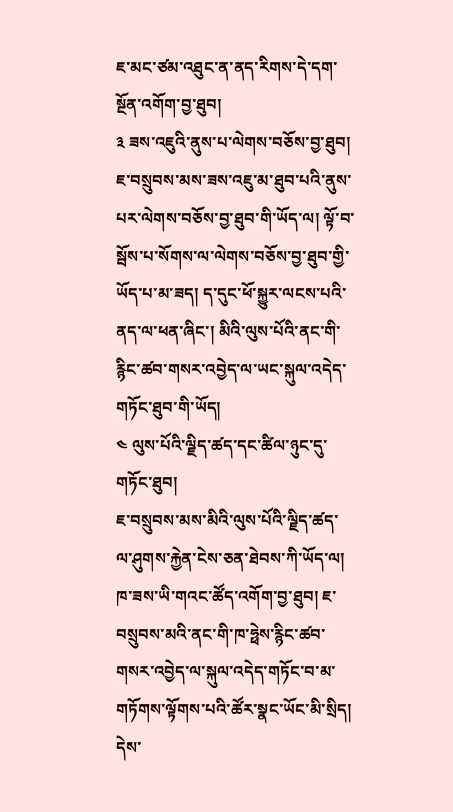ཇ་མང་ཙམ་འཐུང་ན་ནད་རིགས་དེ་དག་སྔོན་འགོག་བྱ་ཐུབ།
༣ ཟས་འཇུའི་ནུས་པ་ལེགས་བཅོས་བྱ་ཐུབ།
ཇ་བསྲུབས་མས་ཟས་འཇུ་མ་ཐུབ་པའི་ནུས་པར་ལེགས་བཅོས་བྱ་ཐུབ་གི་ཡོད་ལ། ལྟོ་བ་སྦོས་པ་སོགས་ལ་ལེགས་བཅོས་བྱ་ཐུབ་གྱི་ཡོད་པ་མ་ཟད། ད་དུང་ཕོ་སྐྱུར་ལངས་པའི་ནད་ལ་ཕན་ཞིང་། མིའི་ལུས་པོའི་ནང་གི་རྙིང་ཚབ་གསར་འབྱེད་ལ་ཡང་སྐུལ་འདེད་གཏོང་ཐུབ་གི་ཡོད།
༤ ལུས་པོའི་ལྗིད་ཚད་དང་ཚིལ་ཉུང་དུ་གཏོང་ཐུབ།
ཇ་བསྲུབས་མས་མིའི་ལུས་པོའི་ལྗིད་ཚད་ལ་ཤུགས་རྐྱེན་ངེས་ཅན་ཐེབས་ཀི་ཡོད་ལ། ཁ་ཟས་ཡི་གའང་ཚོད་འགོག་བྱ་ཐུབ། ཇ་བསྲུབས་མའི་ནང་གི་ཁ་ཧྥེས་རྙིང་ཚབ་གསར་འབྱེད་ལ་སྐུལ་འདེད་གཏོང་བ་མ་གཏོགས་ལྟོགས་པའི་ཚོར་སྣང་ཡོང་མི་སྲིད། དེས་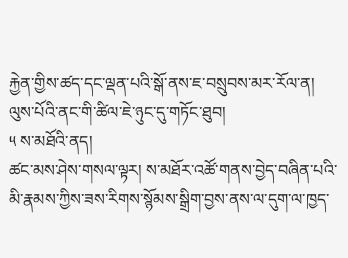རྐྱེན་གྱིས་ཚད་དང་ལྡན་པའི་སྒོ་ནས་ཇ་བསྲུབས་མར་རོལ་ན། ལུས་པོའི་ནང་གི་ཚིལ་ཇེ་ཉུང་དུ་གཏོང་ཐུབ།
༥ ས་མཐོའི་ནད།
ཚང་མས་ཤེས་གསལ་ལྟར། ས་མཐོར་འཚོ་གནས་བྱེད་བཞིན་པའི་མི་རྣམས་ཀྱིས་ཟས་རིགས་སྙོམས་སྒྲིག་བྱས་ནས་ལ་དུག་ལ་ཁྱད་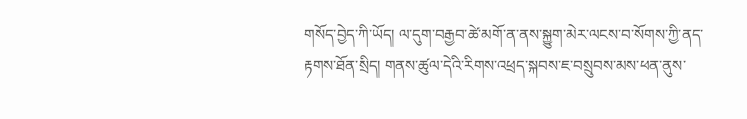གསོད་བྱེད་ཀི་ཡོད། ལ་དུག་བརྒྱབ་ཚེ་མགོ་ན་ནས་སྐྱུག་མེར་ལངས་བ་སོགས་ཀྱི་ནད་རྟགས་ཐོན་སྲིད། གནས་ཚུལ་དེའི་རིགས་འཕྲད་སྐབས་ཇ་བསྲུབས་མས་ཕན་ནུས་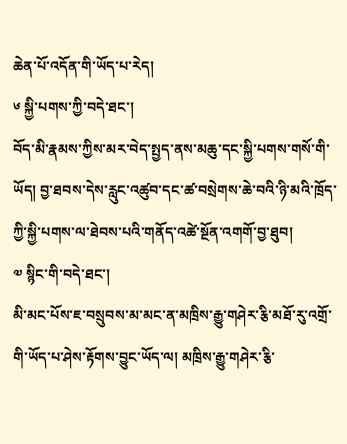ཆེན་པོ་འདོན་གི་ཡོད་པ་རེད།
༦ སྐྱི་པགས་ཀྱི་བདེ་ཐང་།
བོད་མི་རྣམས་ཀྱིས་མར་བེད་སྤྱད་ནས་མཆུ་དང་སྐྱི་པགས་གསོ་གི་ཡོད། བྱ་ཐབས་དེས་རླུང་འཚུབ་དང་ཚ་བསྲེགས་ཆེ་བའི་ཉི་མའི་ཁྲོད་ཀྱི་སྐྱི་པགས་ལ་ཐེབས་པའི་གནོད་འཚེ་སྔོན་འགགོ་བྱ་ཐུབ།
༧ སྙིང་གི་བདེ་ཐང་།
མི་མང་པོས་ཇ་བསྲུབས་མ་མང་ན་མཁྲིས་རྒྱུ་གཤེར་རྕི་མཐོ་རུ་འགྲོ་གི་ཡོད་པ་ཤེས་རྟོགས་བྱུང་ཡོད་ལ། མཁྲིས་རྒྱུ་གཤེར་རྕི་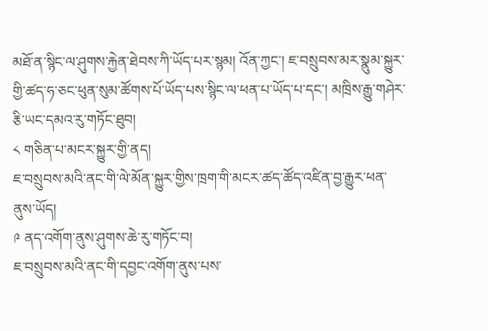མཐོ་ན་སྙིང་ལ་ཤུགས་རྐྱེན་ཐེབས་ཀི་ཡོད་པར་སྙམ། འོན་ཀྱང་། ཇ་བསྲུབས་མར་སྣུམ་སྐྱུར་གྱི་ཚད་ཧ་ཅང་ཕུན་སུམ་ཚོགས་པོ་ཡོད་པས་སྙིང་ལ་ཕན་པ་ཡོད་པ་དང་། མཁྲིས་རྒྱུ་གཤེར་རྕི་ཡང་དམའ་རུ་གཏོང་ཐུབ།
༨ གཅིན་པ་མངར་སྐྱུར་གྱི་ནད།
ཇ་བསྲུབས་མའི་ནང་གི་ལེ་མོན་སྐྱུར་གྱིས་ཁྲག་གི་མངར་ཚད་ཚོད་འཛིན་བྱ་རྒྱུར་ཕན་ནུས་ཡོད།
༩ ནད་འགོག་ནུས་ཤུགས་ཆེ་རུ་གཏོང་བ།
ཇ་བསྲུབས་མའི་ནང་གི་དབྱང་འགོག་ནུས་པས་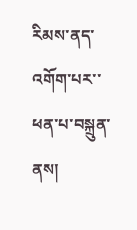རིམས་ནད་འགོག་པར་་ཕན་པ་བསྐྲུན་ནས།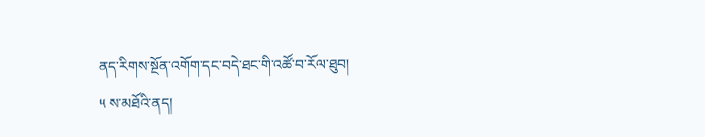ནད་རིགས་སྔོན་འགོག་དང་བདེ་ཐང་གི་འཚོ་བ་རོལ་ཐུབ།
༥ ས་མཐོའི་ནད།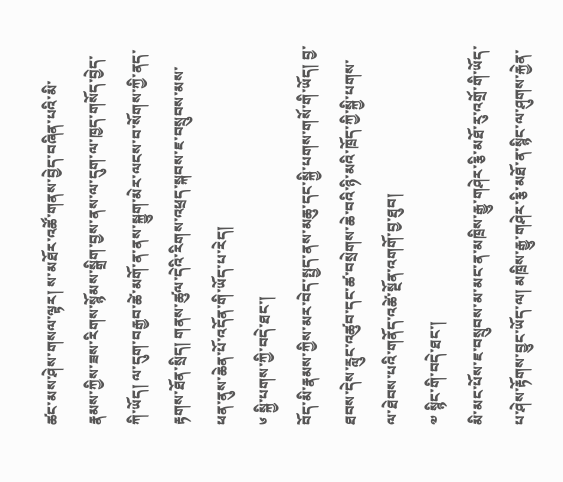ཚང་མས་ཤེས་གསལ་ལྟར། ས་མཐོར་འཚོ་གནས་བྱེད་བཞིན་པའི་མི་རྣམས་ཀྱིས་ཟས་རིགས་སྙོམས་སྒྲིག་བྱས་ནས་ལ་དུག་ལ་ཁྱད་གསོད་བྱེད་ཀི་ཡོད། ལ་དུག་བརྒྱབ་ཚེ་མགོ་ན་ནས་སྐྱུག་མེར་ལངས་བ་སོགས་ཀྱི་ནད་རྟགས་ཐོན་སྲིད། གནས་ཚུལ་དེའི་རིགས་འཕྲད་སྐབས་ཇ་བསྲུབས་མས་ཕན་ནུས་ཆེན་པོ་འདོན་གི་ཡོད་པ་རེད།
༦ སྐྱི་པགས་ཀྱི་བདེ་ཐང་།
བོད་མི་རྣམས་ཀྱིས་མར་བེད་སྤྱད་ནས་མཆུ་དང་སྐྱི་པགས་གསོ་གི་ཡོད། བྱ་ཐབས་དེས་རླུང་འཚུབ་དང་ཚ་བསྲེགས་ཆེ་བའི་ཉི་མའི་ཁྲོད་ཀྱི་སྐྱི་པགས་ལ་ཐེབས་པའི་གནོད་འཚེ་སྔོན་འགགོ་བྱ་ཐུབ།
༧ སྙིང་གི་བདེ་ཐང་།
མི་མང་པོས་ཇ་བསྲུབས་མ་མང་ན་མཁྲིས་རྒྱུ་གཤེར་རྕི་མཐོ་རུ་འགྲོ་གི་ཡོད་པ་ཤེས་རྟོགས་བྱུང་ཡོད་ལ། མཁྲིས་རྒྱུ་གཤེར་རྕི་མཐོ་ན་སྙིང་ལ་ཤུགས་རྐྱེན་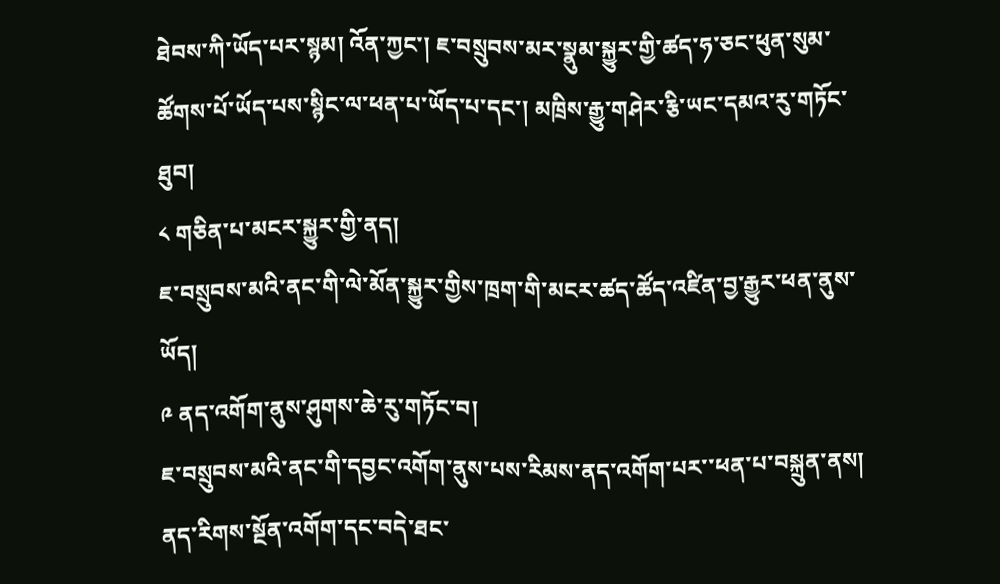ཐེབས་ཀི་ཡོད་པར་སྙམ། འོན་ཀྱང་། ཇ་བསྲུབས་མར་སྣུམ་སྐྱུར་གྱི་ཚད་ཧ་ཅང་ཕུན་སུམ་ཚོགས་པོ་ཡོད་པས་སྙིང་ལ་ཕན་པ་ཡོད་པ་དང་། མཁྲིས་རྒྱུ་གཤེར་རྕི་ཡང་དམའ་རུ་གཏོང་ཐུབ།
༨ གཅིན་པ་མངར་སྐྱུར་གྱི་ནད།
ཇ་བསྲུབས་མའི་ནང་གི་ལེ་མོན་སྐྱུར་གྱིས་ཁྲག་གི་མངར་ཚད་ཚོད་འཛིན་བྱ་རྒྱུར་ཕན་ནུས་ཡོད།
༩ ནད་འགོག་ནུས་ཤུགས་ཆེ་རུ་གཏོང་བ།
ཇ་བསྲུབས་མའི་ནང་གི་དབྱང་འགོག་ནུས་པས་རིམས་ནད་འགོག་པར་་ཕན་པ་བསྐྲུན་ནས། ནད་རིགས་སྔོན་འགོག་དང་བདེ་ཐང་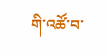གི་འཚོ་བ་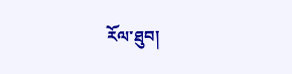རོལ་ཐུབ།